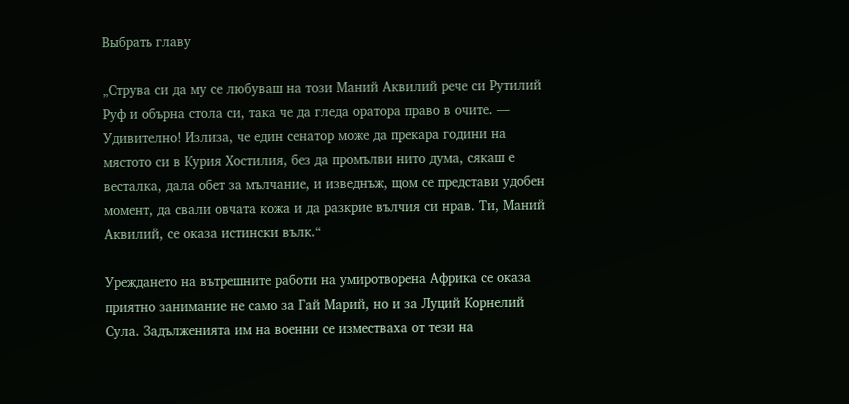Выбрать главу

„Струва си да му се любуваш на този Маний Аквилий рече си Рутилий Руф и обърна стола си, така че да гледа оратора право в очите. — Удивително! Излиза, че един сенатор може да прекара години на мястото си в Курия Хостилия, без да промълви нито дума, сякаш е весталка, дала обет за мълчание, и изведнъж, щом се представи удобен момент, да свали овчата кожа и да разкрие вълчия си нрав. Ти, Маний Аквилий, се оказа истински вълк.“

Уреждането на вътрешните работи на умиротворена Африка се оказа приятно занимание не само за Гай Марий, но и за Луций Корнелий Сула. Задълженията им на военни се изместваха от тези на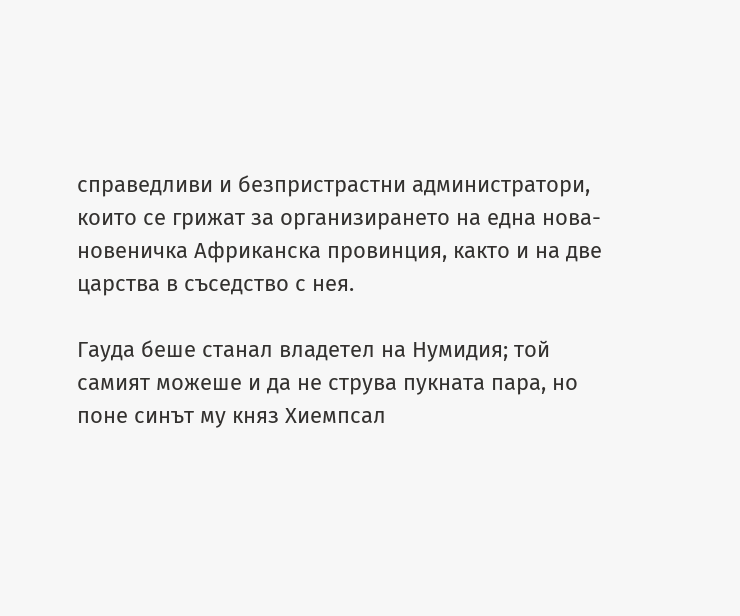справедливи и безпристрастни администратори, които се грижат за организирането на една нова-новеничка Африканска провинция, както и на две царства в съседство с нея.

Гауда беше станал владетел на Нумидия; той самият можеше и да не струва пукната пара, но поне синът му княз Хиемпсал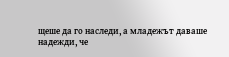щеше да го наследи, а младежът даваше надежди, че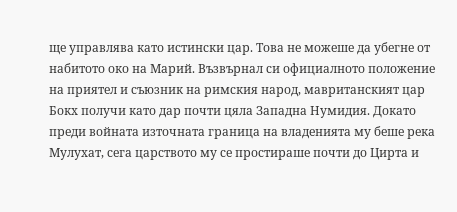ще управлява като истински цар. Това не можеше да убегне от набитото око на Марий. Възвърнал си официалното положение на приятел и съюзник на римския народ, мавританският цар Бокх получи като дар почти цяла Западна Нумидия. Докато преди войната източната граница на владенията му беше река Мулухат, сега царството му се простираше почти до Цирта и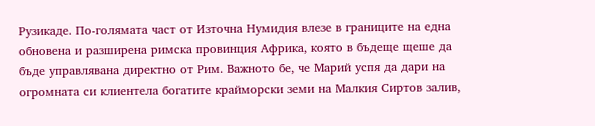Рузикаде. По-голямата част от Източна Нумидия влезе в границите на една обновена и разширена римска провинция Африка, която в бъдеще щеше да бъде управлявана директно от Рим. Важното бе, че Марий успя да дари на огромната си клиентела богатите крайморски земи на Малкия Сиртов залив,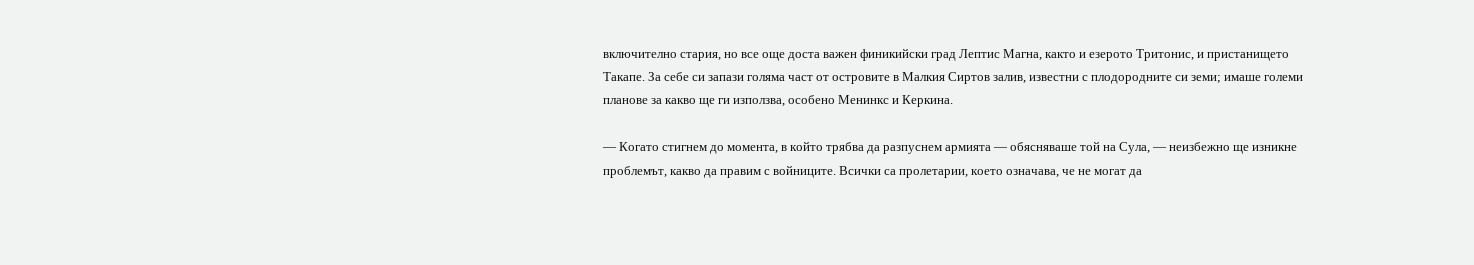включително стария, но все още доста важен финикийски град Лептис Магна, както и езерото Тритонис, и пристанището Такапе. За себе си запази голяма част от островите в Малкия Сиртов залив, известни с плодородните си земи; имаше големи планове за какво ще ги използва, особено Менинкс и Керкина.

— Когато стигнем до момента, в който трябва да разпуснем армията — обясняваше той на Сула, — неизбежно ще изникне проблемът, какво да правим с войниците. Всички са пролетарии, което означава, че не могат да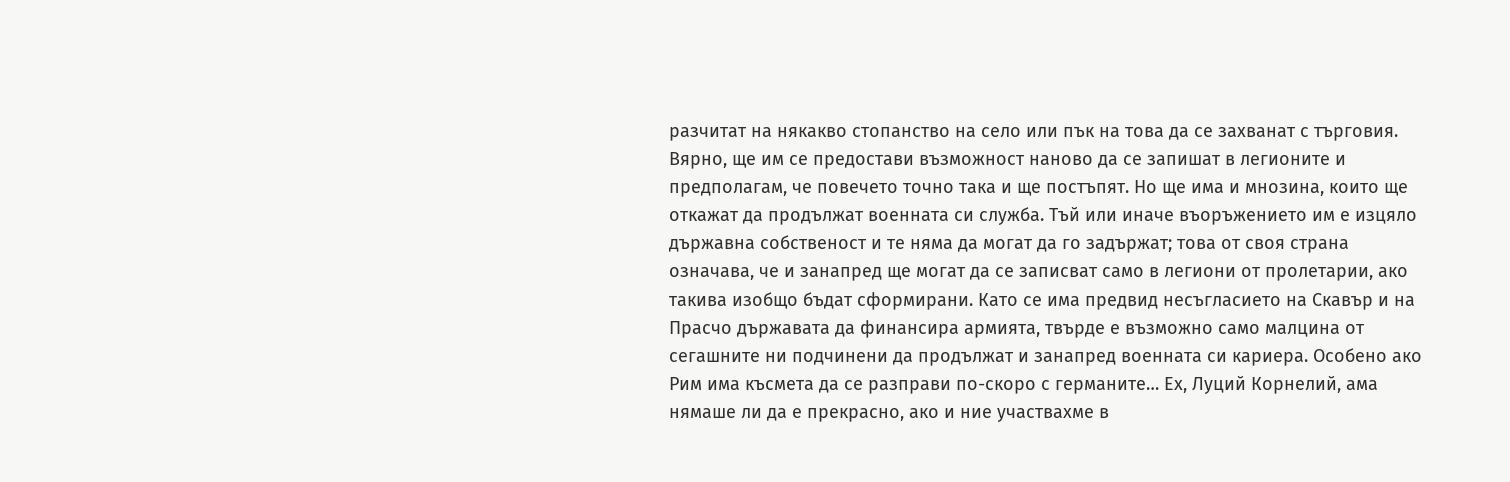разчитат на някакво стопанство на село или пък на това да се захванат с търговия. Вярно, ще им се предостави възможност наново да се запишат в легионите и предполагам, че повечето точно така и ще постъпят. Но ще има и мнозина, които ще откажат да продължат военната си служба. Тъй или иначе въоръжението им е изцяло държавна собственост и те няма да могат да го задържат; това от своя страна означава, че и занапред ще могат да се записват само в легиони от пролетарии, ако такива изобщо бъдат сформирани. Като се има предвид несъгласието на Скавър и на Прасчо държавата да финансира армията, твърде е възможно само малцина от сегашните ни подчинени да продължат и занапред военната си кариера. Особено ако Рим има късмета да се разправи по-скоро с германите… Ех, Луций Корнелий, ама нямаше ли да е прекрасно, ако и ние участвахме в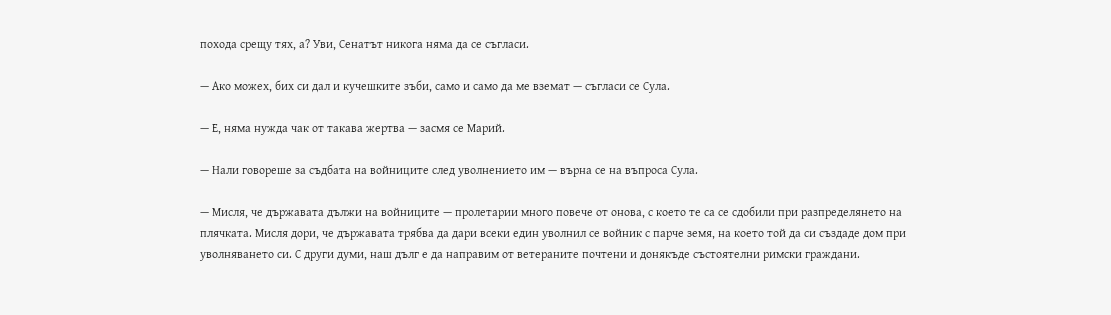похода срещу тях, а? Уви, Сенатът никога няма да се съгласи.

— Ако можех, бих си дал и кучешките зъби, само и само да ме вземат — съгласи се Сула.

— Е, няма нужда чак от такава жертва — засмя се Марий.

— Нали говореше за съдбата на войниците след уволнението им — върна се на въпроса Сула.

— Мисля, че държавата дължи на войниците — пролетарии много повече от онова, с което те са се сдобили при разпределянето на плячката. Мисля дори, че държавата трябва да дари всеки един уволнил се войник с парче земя, на което той да си създаде дом при уволняването си. С други думи, наш дълг е да направим от ветераните почтени и донякъде състоятелни римски граждани.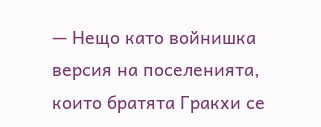— Нещо като войнишка версия на поселенията, които братята Гракхи се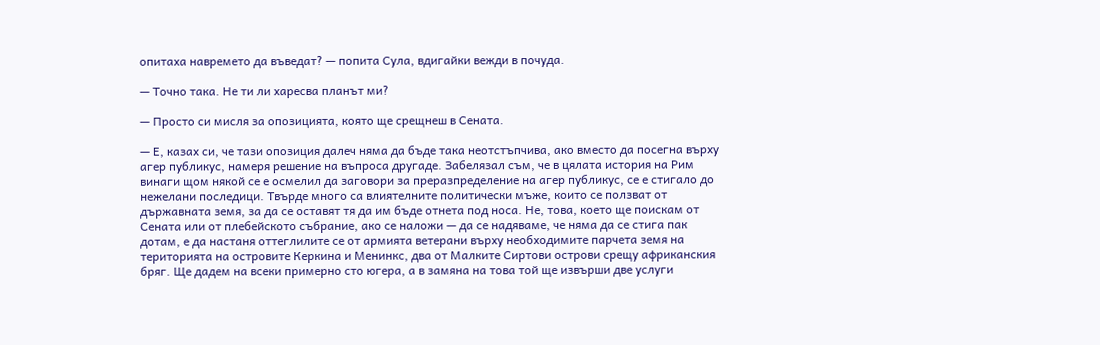опитаха навремето да въведат? — попита Сула, вдигайки вежди в почуда.

— Точно така. Не ти ли харесва планът ми?

— Просто си мисля за опозицията, която ще срещнеш в Сената.

— Е, казах си, че тази опозиция далеч няма да бъде така неотстъпчива, ако вместо да посегна върху агер публикус, намеря решение на въпроса другаде. Забелязал съм, че в цялата история на Рим винаги щом някой се е осмелил да заговори за преразпределение на агер публикус, се е стигало до нежелани последици. Твърде много са влиятелните политически мъже, които се ползват от държавната земя, за да се оставят тя да им бъде отнета под носа. Не, това, което ще поискам от Сената или от плебейското събрание, ако се наложи — да се надяваме, че няма да се стига пак дотам, е да настаня оттеглилите се от армията ветерани върху необходимите парчета земя на територията на островите Керкина и Менинкс, два от Малките Сиртови острови срещу африканския бряг. Ще дадем на всеки примерно сто югера, а в замяна на това той ще извърши две услуги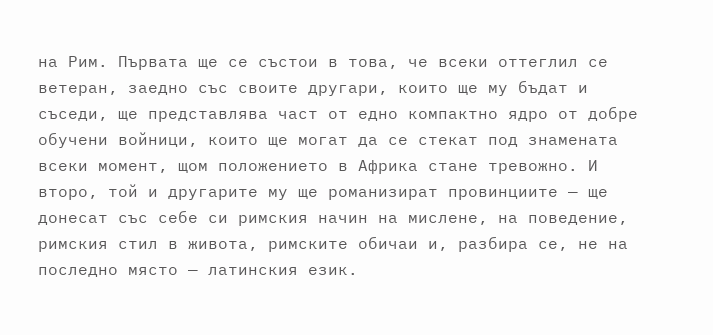на Рим. Първата ще се състои в това, че всеки оттеглил се ветеран, заедно със своите другари, които ще му бъдат и съседи, ще представлява част от едно компактно ядро от добре обучени войници, които ще могат да се стекат под знамената всеки момент, щом положението в Африка стане тревожно. И второ, той и другарите му ще романизират провинциите — ще донесат със себе си римския начин на мислене, на поведение, римския стил в живота, римските обичаи и, разбира се, не на последно място — латинския език.